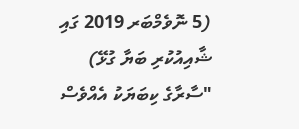(5 ނޮވެމްބަރ 2019 ގައި ޝާއިއުކުރި ބަޔާ ގުޅޭ)
"ސާރާގެ ކިބަޔަކު އެއްވެސް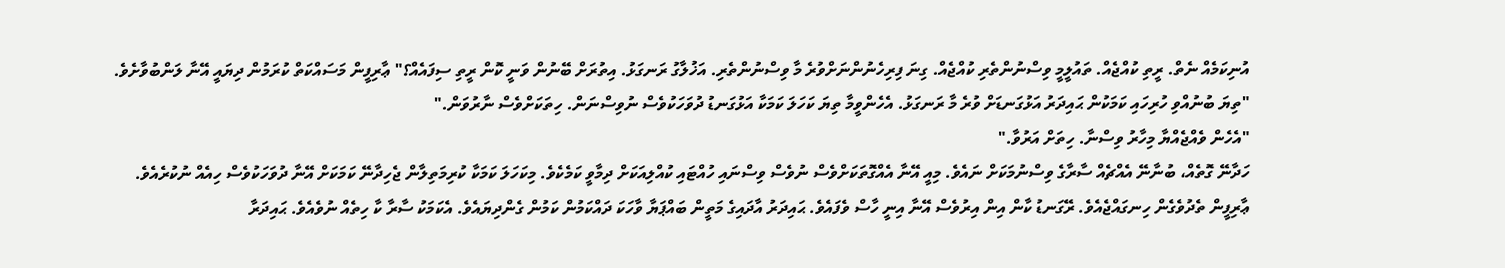އުނިކަމެއް ނެތް. ރީތި ކުއްޖެއް. ތައުލީމީ ވިސްނުންތެރި ކުއްޖެއް. ގިނަ ފިރިހެނުންނަށްވުރެ މާ ވިސްނުންތެރި. އަޚުލާގު ރަނގަޅު. އިތުރަށް ބޭނުން ވަނީ ކޮން ރީތި ސިފައެއް؟" ޢާރިފީން މަސައްކަތް ކުރަމުން ދިޔައީ އޭނާ ލަންބުވާށެވެ.
"ތިޔަ ބުނުއްވި ހުރިހައި ކަމަކުން ޙައިދަރު އަޅުގަނޑަށް ވުރެ މާ ރަނގަޅު. އެހެންވީމާ ތިޔަ ކަހަލަ ކަމަކާ އަޅުގަނޑު ދުވަހަކުވެސް ނުވިސްނަން. ހިތަކަށްވެސް ނާރުވަން."
"އެހެން ވެއްޖެއްޔާ މިހާރު ވިސްނާ. ހިތަށް އަރުވާ."
ހަދާނޭ ގޮތެއް، ބުނާނޭ އެއްޗެއް ސާރާގެ ވިސްނުމަކަށް ނައެވެ. މިއީ އޭނާ އެއްގޮތަކަށްވެސް ނުވެސް ވިސްނައި ހުއްޓައި ކުއްލިއަކަށް ދިމާވީ ކަމެކެވެ. މިކަހަލަ ކަމަކާ ކުރިމަތިލާން ޖެހިދާނޭ ކަމަކަށް އޭނާ ދުވަހަކުވެސް ހިއެއް ނުކުރެއެވެ.
ޢާރިފީން ތެދުވެގެން ހިނގައްޖެއެވެ. ރޭގަނޑު ކާން އިން އިރުވެސް އޭނާ އިނީ ހާސް ވެފައެވެ. ޙައިދަރު އާދައިގެ މަތީން ބައްޕަޔާ ވާހަކަ ދައްކަމުން ކަމުން ގެންދިޔައެވެ. އެކަމަކު ސާރާ ކާ ހިތެއް ނުވެއެވެ. ޙައިދަރާ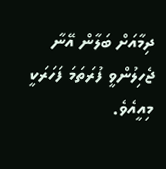ދިމާއަށް ބަލާން އޭނާ ޖެހިލުންވީ ފުރަތަމަ ފަހަރަކީ މިއީއެވެ.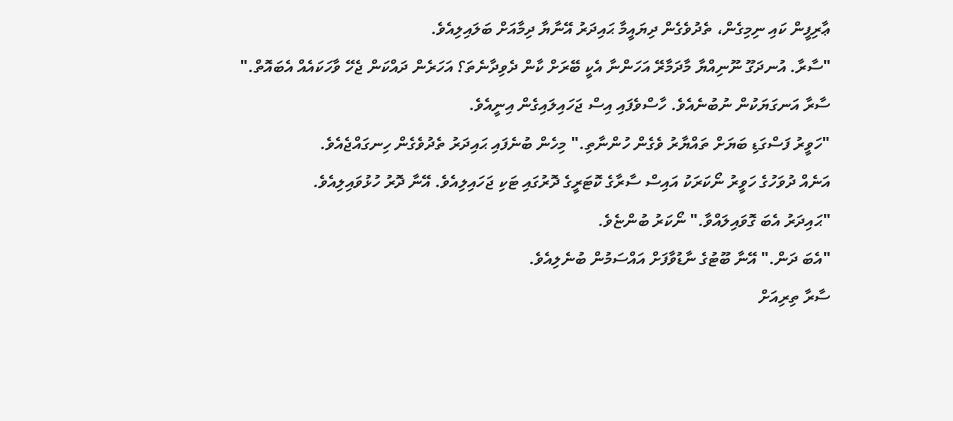ޢާރިފީން ކައި ނިމިގެން، ތެދުވެގެން ދިޔައީމާ ޙައިދަރު އޭނާޔާ ދިމާއަށް ބަލައިލިއެވެ.
"ސާރާ. އުނދަގޫ ނޫނިއްޔާ މާދަމާރޭ އަހަންނާ އެކީ ބޭރަށް ކާން ދެވިދާނެތަ؟ އަހަރެން ދައްކަން ޖެހޭ ވާހަކައެއް އެބައޮތް."
ސާރާ އަނގަޔަކުން ނުބުނެއެވެ. ހާސްވެފައި އިސް ޖަހައިލައިގެން އިނީއެވެ.
"ހަވީރު ފަސްގަޑި ބަޔަށް ތައްޔާރު ވެގެން ހުންނާތި." މިހެން ބުނެފައި ޙައިދަރު ތެދުވެގެން ހިނގައްޖެއެވެ.
އަނެއް ދުވަހުގެ ހަވީރު ނޯކަރަކު އައިސް ސާރާގެ ކޮޓަރީގެ ދޮރުގައި ޓަކި ޖަހައިލިއެވެ. އޭނާ ދޮރު ހުޅުވައިލިއެވެ.
"ޙައިދަރު އެބަ ގޮވައިލައްވާ." ނޯކަރު ބުންޏެވެ.
"އެބަ ދަން." އޭނާ ބޫޓުގެ ނާޑުވާފަށް އައްސަމުން ބުނެލިއެވެ.
ސާރާ ތިރިއަށް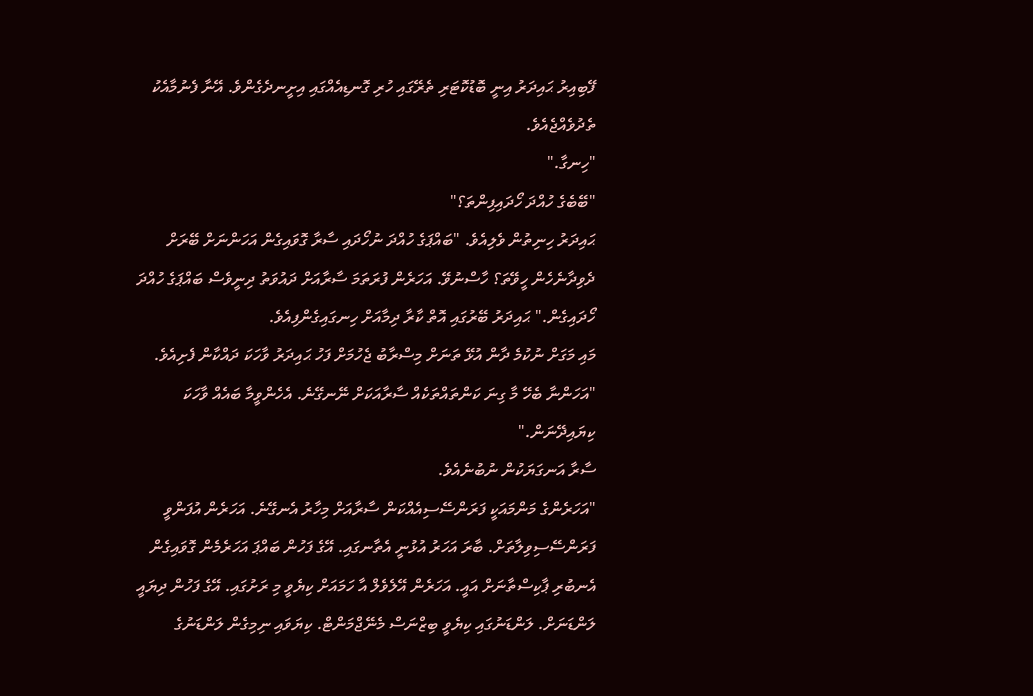ފޭބިއިރު ޙައިދަރު އިނީ ބޮޑުކޮޓަރި ތެރޭގައި ހުރި ގޮނޑިއެއްގައި އިށީނދެގެންވެ. އޭނާ ފެނުމާއެކު ތެދުވެއްޖެއެވެ.
"ހިނގާ."
"ބޭބެގެ ހުއްދަ ހޯދައިފިންތަ؟"
ޙައިދަރު ހިނިތުން ވެލިއެވެ. "ބައްޕަގެ ހުއްދަ ނުހޯދައި ސާރާ ގޮވައިގެން އަހަންނަށް ބޭރަށް ދެވިދާނެހެން ހީވޭތަ؟ ހާސްނުވޭ. އަހަރެން ފުރަތަމަ ސާރާއަށް ދައުވަތު ދިނީވެސް ބައްޕަގެ ހުއްދަ ހޯދައިގެން." ޙައިދަރު ބޭރުގައި އޮތް ކާރާ ދިމާއަށް ހިނގައިގެންފިއެވެ.
މައި މަގަށް ނުކުމެ ދާން އުޅޭ ތަނަށް މިސްރާބު ޖެހުމަށް ފަހު ޙައިދަރު ވާހަކަ ދައްކާން ފެށިއެވެ. "އަހަންނާ ބެހޭ މާ ގިނަ ކަންތައްތަކެއް ސާރާއަކަށް ނޭނގޭނެ. އެހެންވީމާ ބައެއް ވާހަކަ ކިޔައިދޭނަން."
ސާރާ އަނގަޔަކުން ނުބުނެއެވެ.
"އަހަރެންގެ މަންމައަކީ ފަރަންސޭސިއެއްކަން ސާރާއަށް މިހާރު އެނގޭނެ. އަހަރެން އުފަންވީ ފަރަންސޭސިވިލާތަށް. ބާރަ އަހަރު އުޅުނީ އެތާނގައި. އޭގެ ފަހުން ބައްޕަ އަހަރެމެން ގޮވައިގެން އެނބުރި ޕާކިސްތާނަށް އައީ. އަހަރެން އޭލެވެލް އާ ހަމައަށް ކިޔެވީ މި ރަށުގައި. އޭގެ ފަހުން ދިޔައީ ލަންޑަނަށް. ލަންޑަނުގައި ކިޔެވީ ބިޒްނަސް މެނޭޖްމަންޓް. ކިޔަވައި ނިމިގެން ލަންޑަނުގެ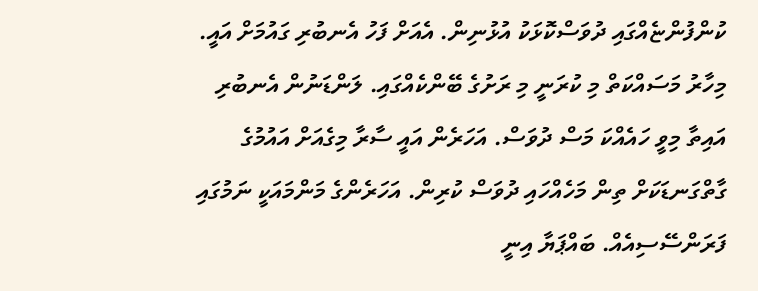ކުންފުންޏެއްގައި ދުވަސްކޮޅަކު އުޅުނިން. އެއަށް ފަހު އެނބުރި ގައުމަށް އައީ. މިހާރު މަސައްކަތް މި ކުރަނީ މި ރަށުގެ ބޭންކެއްގައި. ލަންޑަނުން އެނބުރި އައިތާ މިވީ ހައެއްކަ މަސް ދުވަސް. އަހަރެން އައީ ސާރާ މިގެއަށް އައުމުގެ ގާތްގަނޑަކަށް ތިން މަހެއްހައި ދުވަސް ކުރިން. އަހަރެންގެ މަންމައަކީ ނަމުގައި ފަރަންސޭސިއެއް. ބައްޕަޔާ އިނީ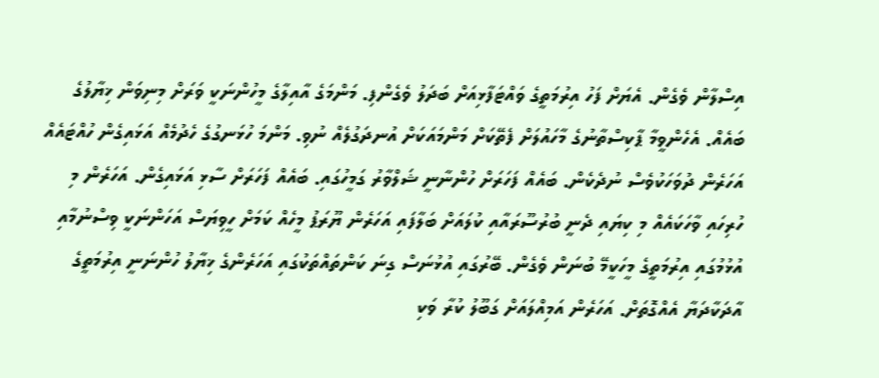އިސްލާން ވެގެން. އެޔަށް ފަހު އިރުމަތީގެ ވައްޓަފާޅިއަށް ބަދަލު ވެގެންފި. މަންމަގެ އާއިލާގެ މީހުންނަކީ ވަރަށް މިނިވަން ޚިޔާލުގެ ބައެއް. އެހެންވީމާ ޕާކިސްތާނުގެ މާހައުލަށް ފެތޭކަށް މަންމައަކަށް އުނދަގުލެއް ނުވި. މަންމަ ހުޅަނގުގެ ހެދުމެއް އަޅައިގެން ހުއްޓައެއް އަހަރެން ދުވަހަކުވެސް ނުދެކެން. ބައެއް ފަހަރަށް ހުންނާނީ ޝަލްވާރު ގަމީހުގައި. ބައެއް ފަހަރަށް ސާޅި އަޅައިގެން. އަހަރެން މި ހުރިހައި ވާހަކައެއް މި ކިޔައި ދެނީ ބުރުސޫރައާއި ކުލައަށް ބަލާފައި އަހަރެން ޔޫރަޕު މީހެއް ކަމަށް ހީވިޔަސް އަހަންނަކީ ވިސްނުމާއި އުޅުމުގައި އިރުމަތީގެ މީހަކީމޭ ބުނަން ވެގެން. ބޭރުގައި އުޅުނަސް ގިނަ ކަންތައްތަކުގައި އަހަރެންގެ ޚިޔާލު ހުންނަނީ އިރުމަތީގެ އާދަކާދަޔާ އެއްގޮތަށް. އަހަރެން އަމިއްލައަށް ގަބޫލު ކުރާ ވަކި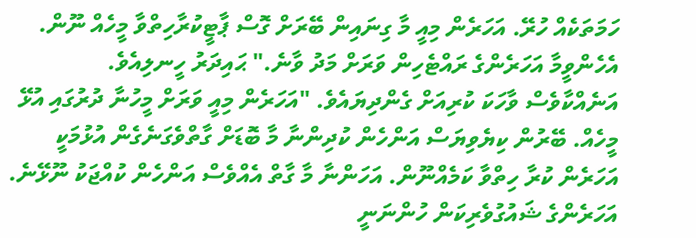ހަމަތަކެއް ހުރޭ. އަހަރެން މިއީ މާ ގިނައިން ބޭރަށް ގޮސް ޕާޓީކުރާހިތްވާ މީހެއް ނޫން. އެހެންވީމާ އަހަރެންގެ ރައްޓެހިން ވަރަށް މަދު ވާނެ." ޙައިދަރު ހީނލިއެވެ.
އަނެއްކާވެސް ވާހަކަ ކުރިއަށް ގެންދިޔައެވެ. "އަހަރެން މިއީ ވަރަށް މީހުނާ ދުރުގައި އުޅޭ މީހެއް. ބޭރުން ކިޔެވިޔަސް އަންހެން ކުދިންނާ މާ ބޮޑަށް ގާތްވެގަނެގެން އުޅުމަކީ އަހަރެން ކުރާ ހިތްވާ ކަމެއްނޫން. އަހަންނާ މާ ގާތް އެއްވެސް އަންހެން ކުއްޖަކު ނޫޅޭނެ. އަހަރެންގެ ޝައުގުވެރިކަން ހުންނަނީ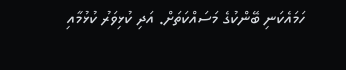ހަމައެކަނި ބޭންކުގެ މަސައްކަތަށް. އަދި ކުޅިވަރު ކުޅުމާއި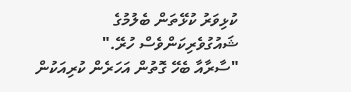ކުޅިވަރު ކުޅޭތަން ބެލުމުގެ ޝައުގުވެރިކަންވެސް ހުރޭ."
"ސާރާއާ ބެހޭ ގޮތުން އަހަރެން ކުރިއަކުން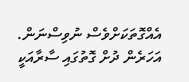އެއްގޮތަކަށްވެސް ނުވިސްނަން. އަހަރެން ދުށް ގޮތުގައި ސާރާއަކީ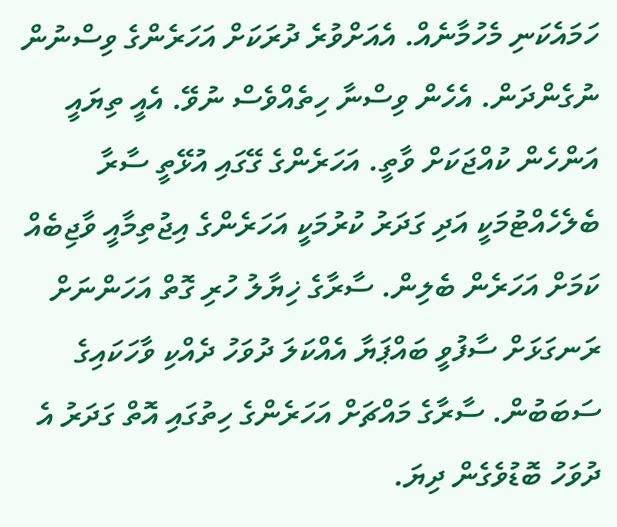ހަމައެކަނި މެހުމާނެއް. އެއަށްވުރެ ދުރަކަށް އަހަރެންގެ ވިސްނުން ނުގެންދަން. އެހެން ވިސްނާ ހިތެއްވެސް ނުވޭ. އެއީ ތިޔައީ އަންހެން ކުއްޖަކަށް ވާތީ. އަހަރެންގެ ގޭގައި އުޅޭތީ ސާރާ ބެލެހެއްޓުމަކީ އަދި ގަދަރު ކުރުމަކީ އަހަރެންގެ އިޖުތިމާއީ ވާޖިބެއް ކަމަށް އަހަރެން ބެލިން. ސާރާގެ ޚިޔާލު ހުރި ގޮތް އަހަންނަށް ރަނގަޅަށް ސާފުވީ ބައްޕަޔާ އެއްކަލަ ދުވަހު ދެއްކި ވާހަކައިގެ ސަބަބުން. ސާރާގެ މައްޗަށް އަހަރެންގެ ހިތުގައި އޮތް ގަދަރު އެ ދުވަހު ބޮޑުވެގެން ދިޔަ.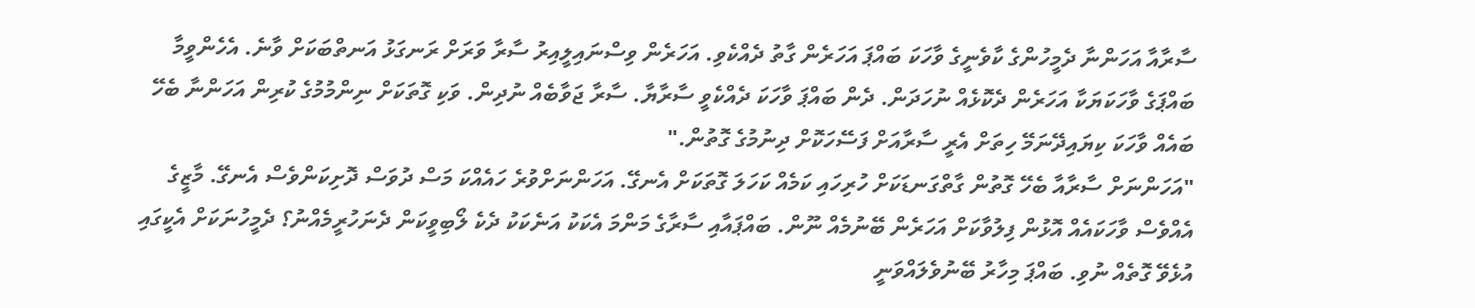ސާރާއާ އަހަންނާ ދެމީހުންގެ ކާވެނީގެ ވާހަކަ ބައްޕަ އަހަރެން ގާތު ދެއްކެވި. އަހަރެން ވިސްނައިލީއިރު ސާރާ ވަރަށް ރަނގަޅު އަނތްބަކަށް ވާނެ. އެހެންވީމާ ބައްޕަގެ ވާހަކަޔަކާ އަހަރެން ދެކޮޅެއް ނުހަދަން. ދެން ބައްޕަ ވާހަކަ ދެއްކެވީ ސާރާޔާ. ސާރާ ޖަވާބެއް ނުދިން. ވަކި ގޮތަކަށް ނިންމުމުގެ ކުރިން އަހަންނާ ބެހޭ ބައެއް ވާހަކަ ކިޔައިދޭނަމޭ ހިތަށް އެރީ ސާރާއަށް ފަސޭހަކޮށް ދިނުމުގެ ގޮތުން."
"އަހަންނަށް ސާރާއާ ބެހޭ ގޮތުން ގާތްގަނޑަކަށް ހުރިހައި ކަމެއް ކަހަލަ ގޮތަކަށް އެނގޭ. އަހަންނަށްވުރެ ހައެއްކަ މަސް ދުވަސް ދޮށިކަންވެސް އެނގޭ. މާޒީގެ އެއްވެސް ވާހަކައެއް އޮޅުން ފިލުވާކަށް އަހަރެން ބޭނުމެއް ނޫން. ބައްޕައާއި ސާރާގެ މަންމަ އެކަކު އަނެކަކު ދެކެ ލޯބިވީކަން ދެނަހުރީމެއްނު؟ ދެމީހުނަކަށް އެކީގައި އުޅެވޭ ގޮތެއް ނުވި. ބައްޕަ މިހާރު ބޭނުވެލައްވަނީ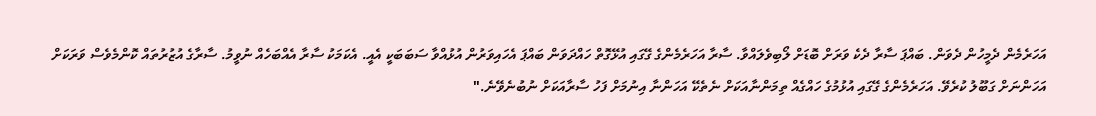އަހަރެމެން ދެމީހުން ދެވަން. ބައްޕަ ސާރާ ދެކެ ވަރަށް ބޮޑަށް ލޯބިވެލައްވާ. ސާރާ އަހަރެމެންގެ ގޭގައި އުޅޭގޮތް ހައްދަވަން ބައްޕަ އެހައިވަރުން އުޅުއްވާ ސަބަބަކީ އެއީ. އެކަމަކު ސާރާ އެއްބަހެއް ނުވީމު. ސާރާގެ އުޒުރުތައް ކޮންމެވެސް ވަރަކަށް އަހަންނަށް ގަބޫލު ކުރެވޭ. އަހަރެމެންގެ ގޭގައި އުޅުމުގެ ހައްގެއް ތިމަންނާއަކަށް ނެތެކޭ އަހަންނާ އިނުމަށް ފަހު ސާރާއަކަށް ނުބުނެވޭނެ."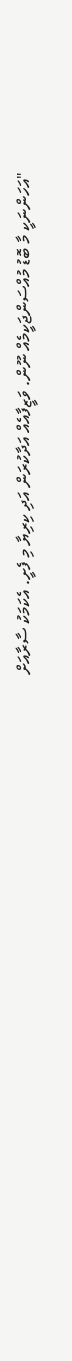"އަހަންނަކީ މާ ބޮޑު މުއްސަންޖަކީމެއް ނޫން. ވަޒީފާއެއް އަދާކުރަން އަދި ކިރިޔާ މި ފެށީ. އެކަމަކު ސާރާއަށް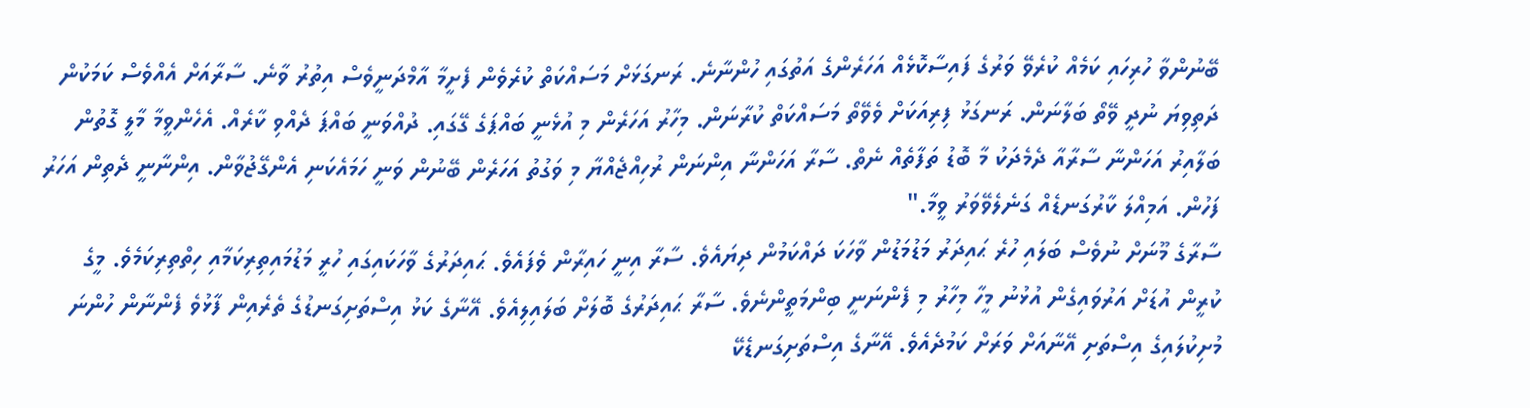ބޭނުންވާ ހުރިހައި ކަމެއް ކުރެވޭ ވަރުގެ ފައިސާކޮޅެއް އަހަރެންގެ އަތުގައި ހުންނާނެ. ރަނގަޅަށް މަސައްކަތް ކުރެވެން ފެށީމާ އާމްދަނީވެސް އިތުރު ވާނެ. ސާރާއަށް އެއްވެސް ކަމަކުން ދަތިވިޔަ ނުދީ ވޭތޯ ބަލާނަން. ރަނގަޅު ފިރިއަކަށް ވެވޭތޯ މަސައްކަތް ކުރާނަން. މިހާރު އަހަރެން މި އުޅެނީ ބައްޕަގެ ގޭގައި. ދުއްވަނީ ބައްޕަ ދެއްވި ކާރެއް. އެހެންވީމާ މާލީ ގޮތުން ބަލާއިރު އަހަންނާ ސާރާއާ ދެމެދަކު މާ ބޮޑު ތަފާތެއް ނެތް. ސާރާ އަހަންނާ އިންނަން ރުހިއްޖެއްޔާ މި ވަގުތު އަހަރެން ބޭނުން ވަނީ ހަމައެކަނި އެންގޭޖުވާން. އިންނާނީ ދެތިން އަހަރު ފަހުން. އަމިއްލަ ކާރުގަނޑެއް ގަނެލެވޭވަރު ވީމާ."
ސާރާގެ މޫނަށް ނުވެސް ބަލައި ހުރެ ޙައިދަރު މަޑުމަޑުން ވާހަކަ ދައްކަމުން ދިޔައެވެ. ސާރާ އިނީ ހައިރާން ވެފައެވެ. ޙައިދަރުގެ ވާހަކައިގައި ހުރީ މަޑުމައިތިރިކަމާއި ހިތްތިރިކަމެވެ. މީގެ ކުރީން އުޑަށް އަރުވައިގެން އުޅުނު މީހާ މިހާރު މި ފެންނަނީ ބިންމަތީންނެވެ. ސާރާ ޙައިދަރުގެ ބޮލަށް ބަލައިލިއެވެ. އޭނާގެ ކަޅު އިސްތަށިގަނޑުގެ ތެރެއިން ފާޅުވެ ފެންނާން ހުންނަ މުށިކުލައިގެ އިސްތަށި އޭނާއަށް ވަރަށް ކަމުދެއެވެ. އޭނާގެ އިސްތަށިގަނޑެކޭ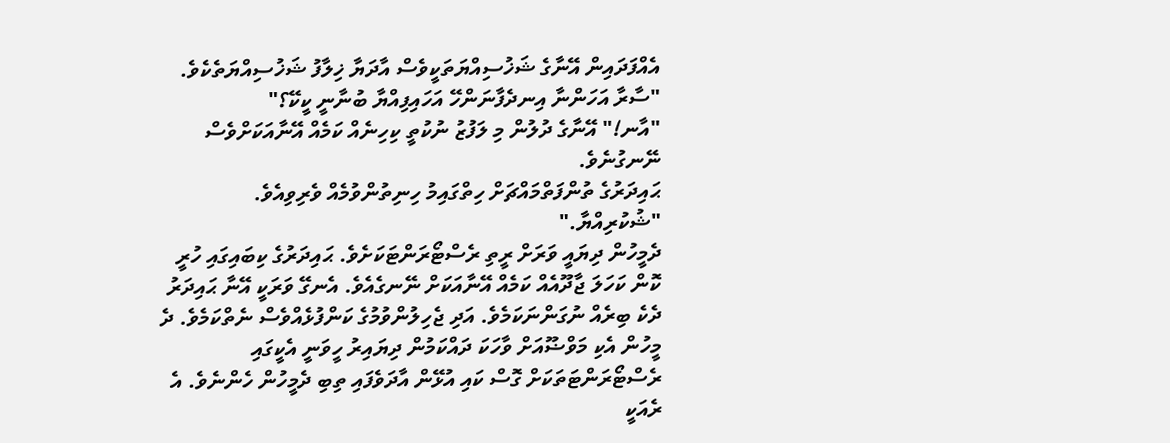އެއްފަދައިން އޭނާގެ ޝަޚުސިއްޔަތަކީވެސް އާދަޔާ ޚިލާފު ޝަޚުސިއްޔަތެކެވެ.
"ސާރާ އަހަންނާ އިނދެފާނަންހޭ އަހައިފިއްޔާ ބުނާނީ ކީކޭ؟"
"އާނ!" އޭނާގެ ދުލުން މި ލަފުޒު ނުކުތީ ކިހިނެއް ކަމެއް އޭނާއަކަށްވެސް ނޭނގުނެވެ.
ޙައިދަރުގެ ތުންފަތްމައްޗަށް ހިތްގައިމު ހިނިތުންވުމެއް ވެރިވިއެވެ. "ޝުކުރިއްޔާ."
ދެމީހުން ދިޔައީ ވަރަށް ރީތި ރެސްޓޯރަންޓަކަށެވެ. ޙައިދަރުގެ ކިބައިގައި ހުރީ ކޮން ކަހަލަ ޖާދޫއެއް ކަމެއް އޭނާއަކަށް ނޭނގެއެވެ. އެނގޭ ވަރަކީ އޭނާ ޙައިދަރު ދެކެ ބިރެއް ނުގަންނަކަމެވެ. އަދި ޖެހިލުންވުމުގެ ކަންފުޅެއްވެސް ނެތްކަމެވެ. ދެ މީހުން އެކި މަވްޟޫއަށް ވާހަކަ ދައްކަމުން ދިޔައިރު ހީވަނީ އެކީގައި ރެސްޓޯރަންޓަތަކަށް ގޮސް ކައި އުޅޭން އާދަވެފައި ތިބި ދެމީހުން ހެންނެވެ. އެ ރެއަކީ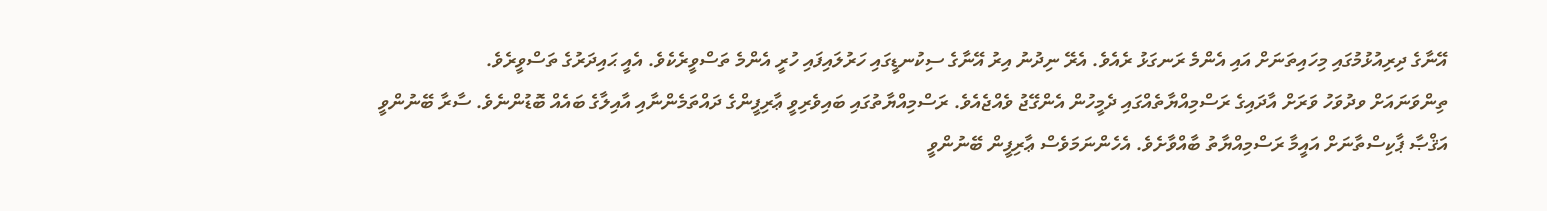އޭނާގެ ދިރިއުޅުމުގައި މިހައިތަނަށް އައި އެންމެ ރަނގަޅު ރެއެވެ. އެރޭ ނިދުނު އިރު އޭނާގެ ސިކުނޑީގައި ހަރުލައިފައި ހުރީ އެންމެ ތަސްވީރެކެވެ. އެއީ ޙައިދަރުގެ ތަސްވީރެވެ.
ތިންވަނައަށް ވދުވަހު ވަރަށް އާދައިގެ ރަސްމިއްޔާތެއްގައި ދެމީހުން އެންގޭޖު ވެއްޖެއެވެ. ރަސްމިއްޔާތުގައި ބައިވެރިވީ ޢާރިފީންގެ ދައްތަމެންނާއި އާއިލާގެ ބައެއް ބޮޑުންނެވެ. ސާރާ ބޭނުންވީ އަޤްޞާ ޕާކިސްތާނަށް އައީމާ ރަސްމިއްޔާތު ބާއްވާށެވެ. އެހެންނަމަވެސް ޢާރިފީން ބޭނުންވީ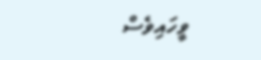ވީހައިވެސް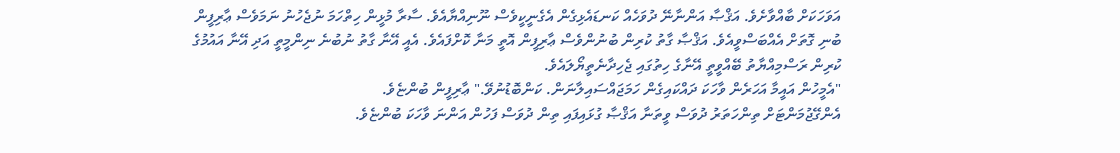އަވަހަކަށް ބާއްވާށެވެ. އަޤްޞާ އަންނާނޭ ދުވަހެއް ކަނޑައެޅިގެން އެގެނީކީވެސް ނޫނިއްޔާއެވެ. ސާރާ މުޅީން ހިތްހަމަ ނުޖެހުނު ނަމަވެސް ޢާރިފީން ބުނި ގޮތަށް އެއްބަސްވީއެވެ. އަޤްޞާ ގާތު ކުރިން ބުނުންވެސް ޢާރިފީން އޮތީ މަނާ ކޮށްފައެވެ. އެއީ އޭނާ ގާތު ނުބުނެ ނިންމީތީ އަދި އޭނާ އައުމުގެ ކުރިން ރަސްމިއްޔާތު ބޭއްވީތީ އޭނާގެ ހިތުގައި ޖެހިދާނެތީޔޯލައެވެ.
"އެމީހުން އައީމާ އަހަރެން ވާހަކަ ދައްކައިގެން ހަމަޖައްސައިލާނަން. ކަންބޮޑުނުވޭ." ޢާރިފީން ބުންޏެވެ.
އެންގޭޖުމަންޓަށް ތިންހަތަރު ދުވަސް ވީތަނާ އަޤްޞާ ގުޅައިފައި ތިން ދުވަސް ފަހުން އަންނަ ވާހަކަ ބުންޏެވެ.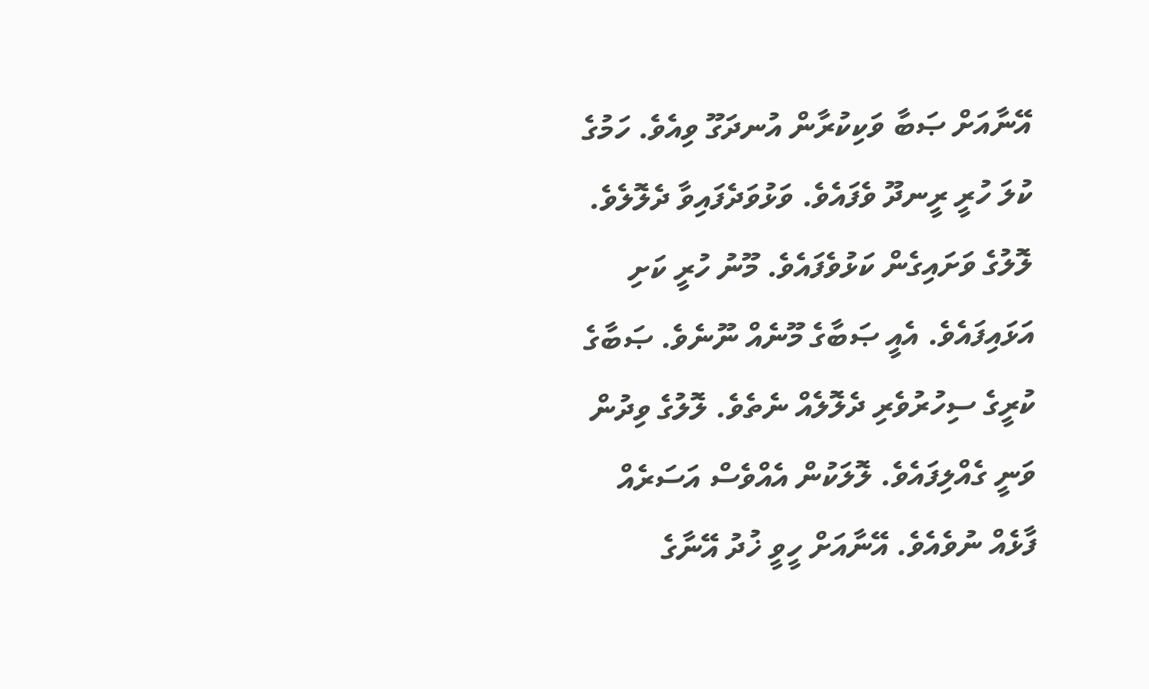އޭނާއަށް ޞަބާ ވަކިކުރާން އުނދަގޫ ވިއެވެ. ހަމުގެ ކުލަ ހުރީ ރީނދޫ ވެފައެވެ. ވަޅުވަދެފައިވާ ދެލޮލެވެ. ލޮލުގެ ވަށައިގެން ކަޅުވެފައެވެ. މޫނު ހުރީ ކަށި އަޅައިފައެވެ. އެއީ ޞަބާގެ މޫނެއް ނޫނެވެ. ޞަބާގެ ކުރީގެ ސިހުރުވެރި ދެލޮލެއް ނެތެވެ. ލޮލުގެ ވިދުން ވަނީ ގެއްލިފައެވެ. ލޮލަކުން އެއްވެސް އަސަރެއް ފާޅެއް ނުވެއެވެ. އޭނާއަށް ހީވީ ޚުދު އޭނާގެ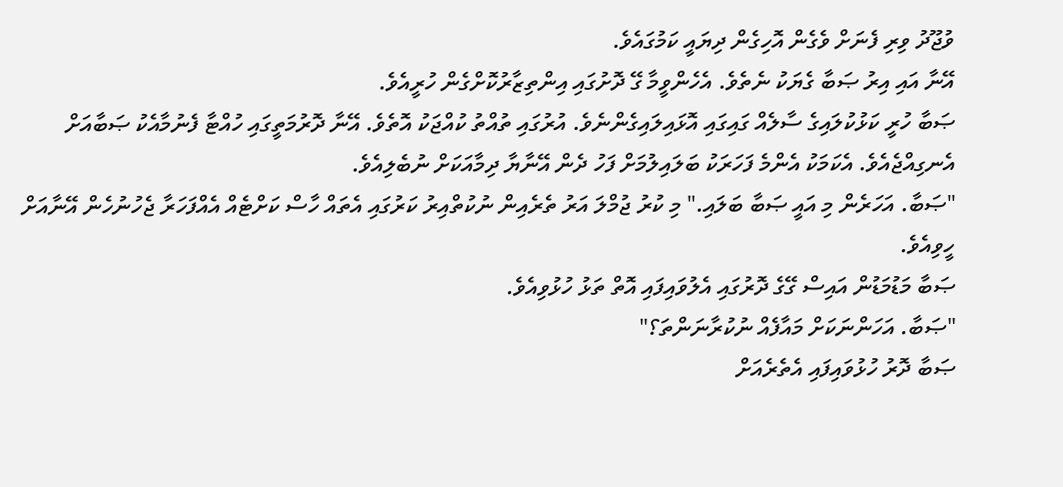ވުޖޫދު ވިރި ފެނަށް ވެގެން އޮހިގެން ދިޔައީ ކަމުގައެވެ.
އޭނާ އައި އިރު ޞަބާ ގެޔަކު ނެތެވެ. އެހެންވީމާ ގޭ ދޮށުގައި އިންތިޒާރުކޮށްގެން ހުރީއެވެ.
ޞަބާ ހުރީ ކަޅުކުލައިގެ ސާލެއް ގައިގައި އޮޅައިލައިގެންނެވެ. އުރުގައި ތުއްތު ކުއްޖަކު އޮތެވެ. އޭނާ ދޮރުމަތީގައި ހުއްޓާ ފެނުމާއެކު ޞަބާއަށް އެނގިއްޖެއެވެ. އެކަމަކު އެންމެ ފަހަރަކު ބަލައިލުމަށް ފަހު ދެން އޭނާޔާ ދިމާއަކަށް ނުބެލިއެވެ.
"ޞަބާ. އަހަރެން މި އައީ ޞަބާ ބަލައި." މި ކުރު ޖުމްލަ އަރު ތެރެއިން ނުކުތްއިރު ކަރުގައި އެތައް ހާސް ކަށްޓެއް އެއްފަހަރާ ޖެހުނުހެން އޭނާއަށް ހީވިއެވެ.
ޞަބާ މަޑުމަޑުން އައިސް ގޭގެ ދޮރުގައި އެލުވައިފައި އޮތް ތަޅު ހުޅުވިއެވެ.
"ޞަބާ. އަހަންނަކަށް މައާފެއް ނުކުރާނަންތަ؟"
ޞަބާ ދޮރު ހުޅުވައިފައި އެތެރެއަށް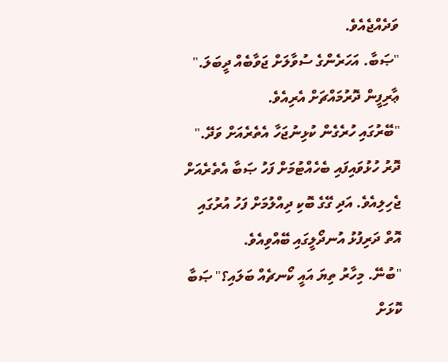ވަދެއްޖެއެވެ.
"ޞަބާ. އަހަރެންގެ ސުވާލަށް ޖަވާބެއް ދީބަލަ." ޢާރިފީން ދޮރުމައްޗަށް އެރިއެވެ.
"ބޭރުގައި ހުރެގެން ކުޅިނުޖަހާ އެތެރެއަށް ވަދޭ." ދޮރު ހުޅުވައިފައި ބެހެއްޓުމަށް ފަހު ޞަބާ އެތެރެއަށް ޖެހިލިއެވެ. އަދި ގޭގެ ބޮކި ދިއްލުމަށް ފަހު އުރުގައި އޮތް ދަރިފުޅު އުނދޯލީގައި ބޭއްވިއެވެ.
"ބުނޭ. މިހާރު ތިޔަ އައީ ކޯނޗެއް ބަލައި؟" ޞަބާ ކޮޅަށް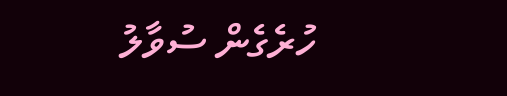ހުރެގެން ސުވާލު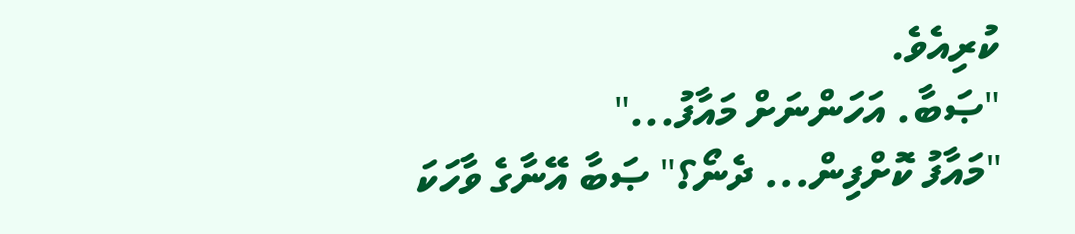ކުރިއެވެ.
"ޞަބާ. އަހަންނަށް މައާފު..."
"މައާފު ކޮށްފިން... ދެނޯ؟" ޞަބާ އޭނާގެ ވާހަކަ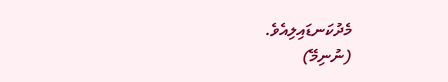މެދުކަނޑައިލިއެވެ.
(ނުނިމޭ)